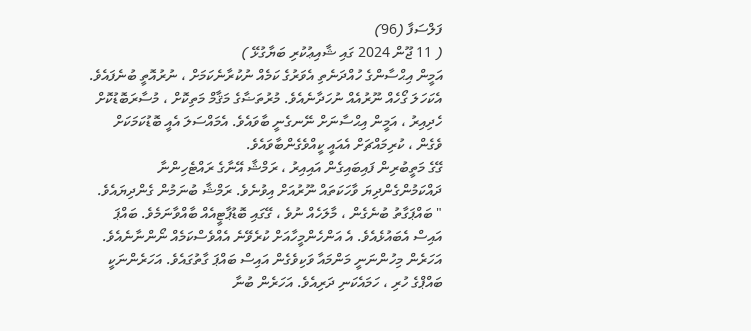ފަލްސަފާ (96)
( 11 ޖޫން 2024 ގައި ޝާއިޢުކުރި ބަޔާގުޅޭ )
އަމީން އިޙްސާންގެ ހުއްދަނެތި އެވަރުގެ ކަމެއް ނުކުރާނެކަމަށް ، ނުރުއޮތީ ބުނެފައެވެ. އެކަހަލަ ގޯހެއް ނޫރުއެއް ނުހަދާނެއެވެ. މުރުތަޟާގެ މަޤާމް މަތިކޮށް ، މުސާރަބޮޑުކޮށް ހެދިއިރު ، އަމީން އިޙްސާނަށް ނޭނގެނީ ބާވައެވެ. އެމައްސަލަ އެއީ ބޮޑުކަމަކަށް ވެގެން ، ކުރިމައްޗަށް އެއައީ ކީއްވެގެންބާވައެވެ.
ގޭގެ މަތީބުރިން ފައިބައިގެން އައިއިރު ، ރަމްޝާ އޭނާގެ ރައްޓެހިންނާ ދައްކަމުންގެންދިޔަ ވާހަކަތައް ނޫރުއަށް އިވުނެވެ. ރަމްޝާ ބުނަމުން ގެންދިޔައެވެ.
" ބައްޕަގާތު ބުނެގެން ، މާލަހެއް ނުވެ ، ގޭގައި ބޮޑުޕާޓީއެއް ބާއްވާނަމެވެ. ބައްޕަ އައިސް އެބައުޅެއެވެ. އެ އަންހެންމީހާއަށް ކުރެވޭނެ އެއްވެސްކަމެއް ނޯންނާނެއެވެ. އަހަރެން މިހުންނަނީ މަންމައާ ވަކިވެގެން އައިސް ބައްޕަ ގާތުގައެވެ. އަހަރެންނަކީ ބައްޕްގެ ހުރި ، ހަމައެކަނި ދަރިއެވެ. އަހަރެން ބުނާ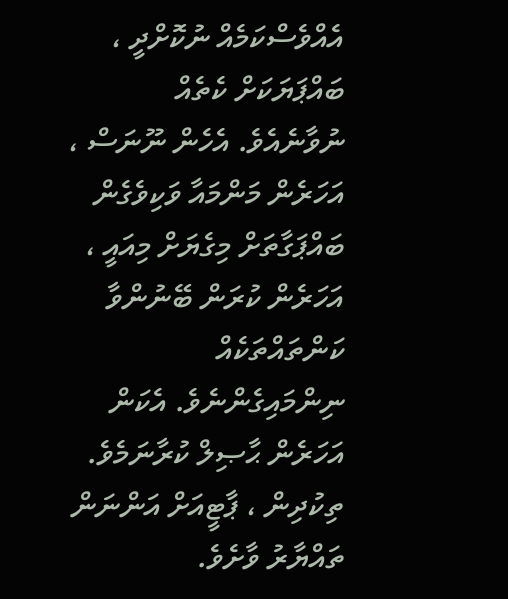އެއްވެސްކަމެއް ނުކޮށްދީ ، ބައްޕަޔަކަށް ކެތެއް ނުވާނެއެވެ. އެހެން ނޫނަސް ، އަހަރެން މަންމައާ ވަކިވެގެން ބައްޕަގާތަށް މިގެޔަށް މިއައީ ، އަހަރެން ކުރަން ބޭނުންވާ ކަންތައްތަކެއް ނިންމައިގެންނެވެ. އެކަން އަހަރެން ޙާޞިލް ކުރާނަމެވެ. ތިކުދިން ، ޕާޓީއަށް އަންނަން ތައްޔާރު ވާށެވެ.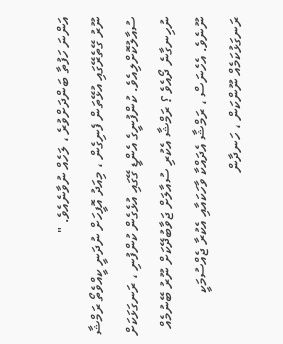އަންނަ ހަފުތާ ބަންދަށްވުރެ ، ލަހެއް ނުވާނެއެވެ. "
ނޫރު ގޭތެރޭގައި އުޅޭތަން ފެނިގެން ، މިއަދު އޮފީހަށް ނުދަނީ ކީއްވެތޯ ރަމްޝާ ސުއާލުކޮށްލިއެވެ. ކުންފުނީގެ އެންޑީ ގޭގައި އުޅެގެން ކުންފުނި ، ރަނގަޅަކަށް ނުހިނގާނެ ދޯއެވެ ؟ ރަމްޝާ އެކުރި ސުއާލަށް ޖަވާބުދޭކަށް ނޫރު ބޭނުމެއް ނޫނެވެ. އެހެނަސް ، ރަމްޝާ އެދައްކާ ވާހަކައާއި އެކުރާ ޖެއްސުމަކީ ރަނގަޅުކަމެއް ނޫންކަން ، ހަނދާން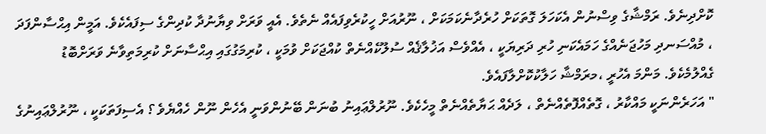ކޮށްދިނެވެ. ރަމްޝާގެ ވިސްނުން އެކަހަލަ ގޮތަކަށް ހުރެދާނެކަމަކަށް ، ނޫރުއަށް ހީކުރެވިފައެއް ނެތެވެ. އެއީ ވަރަށް ވިޔާނުދާ ކުދިންގެ ސިފައެކެވެ. އަމީން އިޙްސާންފަދަ ، މުއްސަނދި މަހުޖަނެއްގެ ހަމައެކަނި ހުރި ދަރިޔަކީ ، އެއްވެސް އަޚުލާޤެއް ސުލޫކެއްނެތް ކުއްޖަކަށް ވުމަކީ ، ކުރިމަގުގައި އިޙްސާނަށް ކުރިމަތިވާނެ ވަރަށްބޮޑު ގެއްލުމެކެވެ. މަންމަ އެހުރީ ،މރަމްޝާ ހަލާކުކޮށްލާފައެވެ.
" އަހަރެންނަކީ މައްކާރު ، ގޮތެއްފޮތެއްނެތް ، ލަދެއް ޙަޔާތެއްނެތް މީހެކެވެ. ނޫރުލްޢައިނު ބުނަން ބޭނުންވަނީ އެހެން ނޫން ހެއްޔެވެ ؟ އެސިފަތަކަކީ ، ނޫރުލްޢައިނުގެ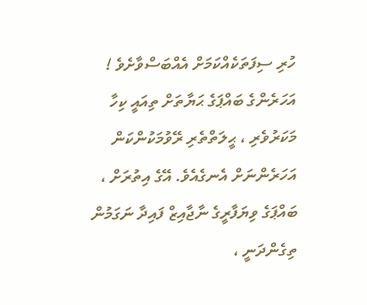ހުރި ސިފަތަކެއްކަމަށް އެއްބަސްވާށެވެ ! އަހަރެންގެ ބައްޕަގެ ޙަޔާތަށް ތިއައީ ކިހާ މަކަރުވެރި ، ޙީލަތްތެރި ރޭވުމަކުންކަން އަހަރެންނަށް އެނގެއެވެ. އޭގެ އިތުރަށް ، ބައްޕަގެ ވިޔަފާރީގެ ނާޖާއިޒް ފައިދާ ނަގަމުން ތިގެންދަނީ ،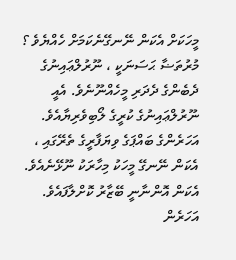މީހަކަށް އެކަން ނޭނގޭނެކަމަށް ހެއްޔެވެ ؟ މުރުތަޟާ ޙަސަނަކީ ، ނޫރުލްޢައިނުގެ ދެބެންގެ ދެދަރި މީހެއްނޫނެވެ. އެއީ ނޫރުލްޢައިނުގެ ކުރީގެ ލޯބިވެރިޔާއެވެ. އަހަރެންގެ ބައްޕަގެ ވިޔަފާރީގެ ތެރޭގައި ، އެކަން ނޭނގޭ މީހަކު މިހާރަކު ނޫޅޭނެއެވެ. އެކަން އޮންނާނީ ބޭޒާރު ކޮށްލާފައެވެ. އަހަރެން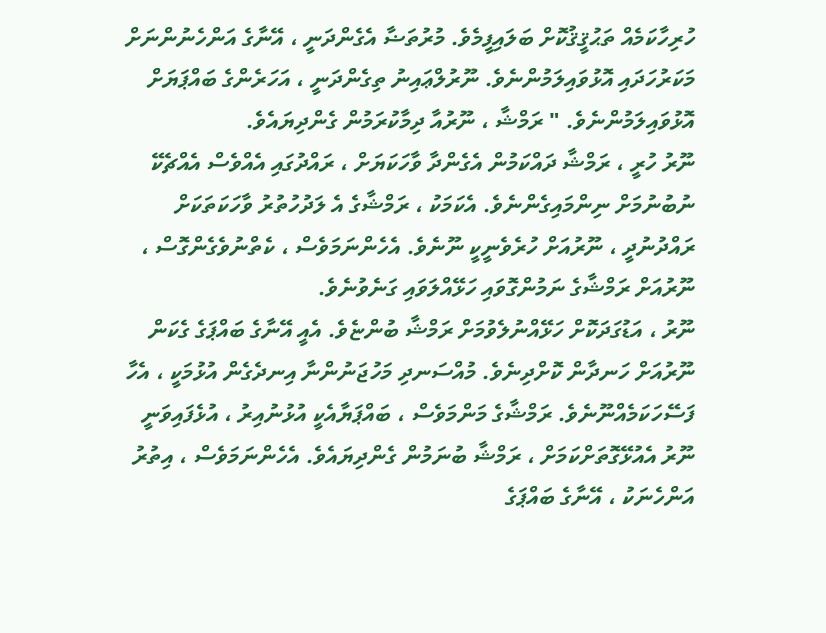ހުރިހާކަމެއް ތަޙުޤީޤުކޮށް ބަލައިފީމެވެ. މުރުތަޟާ އެގެންދަނީ ، އޭނާގެ އަންހެނުންނަށް މަކަރުހަދައި އޮޅުވައިލަމުންނެވެ. ނޫރުލްޢައިނު ތިގެންދަނީ ، އަހަރެންގެ ބައްޕަޔަށް އޮޅުވައިލަމުންނެވެ. " ރަމްޝާ ، ނޫރުއާ ދިމާކުރަމުން ގެންދިޔައެވެ.
ނޫރު ހުރީ ، ރަމްޝާ ދައްކަމުން އެގެންދާ ވާހަކަޔަށް ، ރައްދުގައި އެއްވެސް އެއްޗެކޭ ނުބުނުމަށް ނިންމައިގެންނެވެ. އެކަމަކު ، ރަމްޝާގެ އެ ލަދުހުތުރު ވާހަކަތަކަށް ރައްދުނުދީ ، ނޫރުއަށް ހުރެވެނީކީ ނޫނެވެ. އެހެންނަމަވެސް ، ކެތްނުވެގެންގޮސް ، ނޫރުއަށް ރަމްޝާގެ ނަމުންގޮވައި ހަޅޭއްލަވައި ގަނެވުނެވެ.
ނޫރު ، އަޑުގަދަކޮށް ހަޅޭއްނުލެވުމަށް ރަމްޝާ ބުންޏެވެ. އެއީ އޭނާގެ ބައްޕަގެ ގެކަން ނޫރުއަށް ހަނދާން ކޮށްދިނެވެ. މުއްސަނދި މަހުޖަނުންނާ އިނދެގެން އުޅުމަކީ ، އެހާ ފަސޭހަކަމެއްނޫނެވެ. ރަމްޝާގެ މަންމަވެސް ، ބައްޕަޔާއެކީ އުޅުނުއިރު ، އުޅެފައިވަނީ ނޫރު އެއުޅޭގޮތަށްކަމަށް ، ރަމްޝާ ބުނަމުން ގެންދިޔައެވެ. އެހެންނަމަވެސް ، އިތުރު އަންހެނަކު ، އޭނާގެ ބައްޕަގެ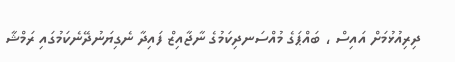ދިރިއުޅުމަށް އައިސް ، ބައްޕަގެ މުއްސަނދިކަމުގެ ނާޖާއިޒް ފައިދާ ނެގިޔަނުދޭނެކަމުގައި ރަމްޝާ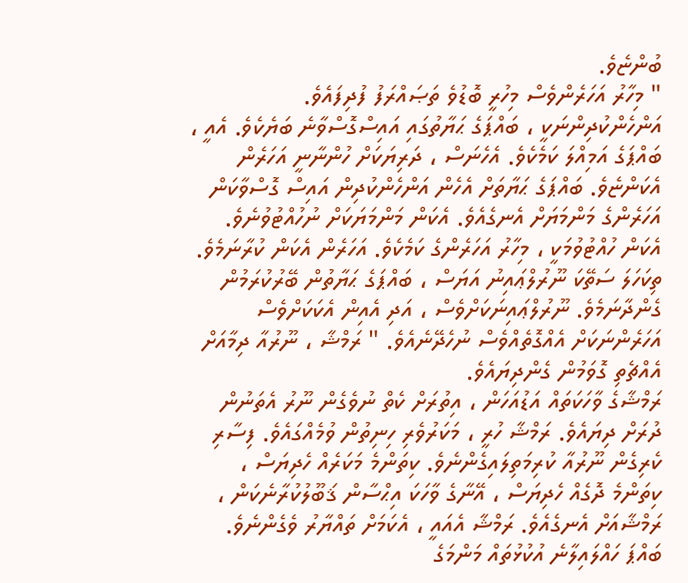ބުންޏެވެ.
" މިހާރު އަހަރެންވެސް މިހުރީ ބޮޑުވެ ތަޞައްރަފު ފުދިފައެވެ. އަންހެންކުދިންނަކީ ، ބައްޕަގެ ޙަޔާތުގައި އައިސްގޮސްވާނެ ބަޔެކެވެ. އެއީ ، ބައްޕަގެ އަމިއްލަ ކަމެކެވެ. އެހެނަސް ، ދަރިޔަކަށް ހުންނާނީ އަހަރެން އެކަންޏެވެ. ބައްޕަގެ ޙަޔާތަށް އެހެން އަންހެންކުދިން އައިސް ގޮސްވާކަން އަހަރެންގެ މަންމަޔަށް އެނގެއެވެ. އެކަން މަންމަޔަކަށް ނުހުއްޓުވުނެވެ. އެކަން ހުއްޓުވުމަކީ ، މިހާރު އަހަރެންގެ ކަމެކެވެ. އަހަރެން އެކަން ކުރާނަމެވެ. ތިކަހަލަ ސަތޭކަ ނޫރުލްޢައިނު އަޔަސް ، ބައްޕަގެ ޙަޔާތުން ބޭރުކުރަމުން ގެންދާނަމެވެ. ނޫރުލްޢައިނަކަށްވެސް ، އަދި އެއިން އެކަކަށްވެސް އަހަރެންނަކަށް އެއްގޮތެއްވެސް ނުހެދޭނެއެވެ. " ރަމްޝާ ، ނޫރުއާ ދިމާއަށް އެއްޗެތި ގޮވަމުން ގެންދިޔައެވެ.
ރަމްޝާގެ ވާހަކަތައް އަޑުއަހަން ، އިތުރަށް ކެތް ނުވެގެން ނޫރު އެތަނުން ދުރަށް ދިޔައެވެ. ރަމްޝާ ހުރީ ، މަކަރުވެރި ހިނިތުން ވުމެއްގައެވެ. ފިސާރި ކެރިގެން ނޫރުއާ ކުރިމަތިލައިގެންނެވެ. ކިތަންމެ މަކަރެއް ހެދިޔަސް ، ކިތަންމެ ދޮގެއް ހެދިޔަސް ، އޭނާގެ ވާހަކަ އިޙްސާން ޤަބޫލުކުރާނެކަން ، ރަމްޝާއަށް އެނގެއެވެ. ރަމްޝާ އެއައީ ، އެކަމަށް ތައްޔާރު ވެގެންނެވެ. ބައްޕަ ހައްލައިލާނެ އުކުޅުތައް މަންމަގެ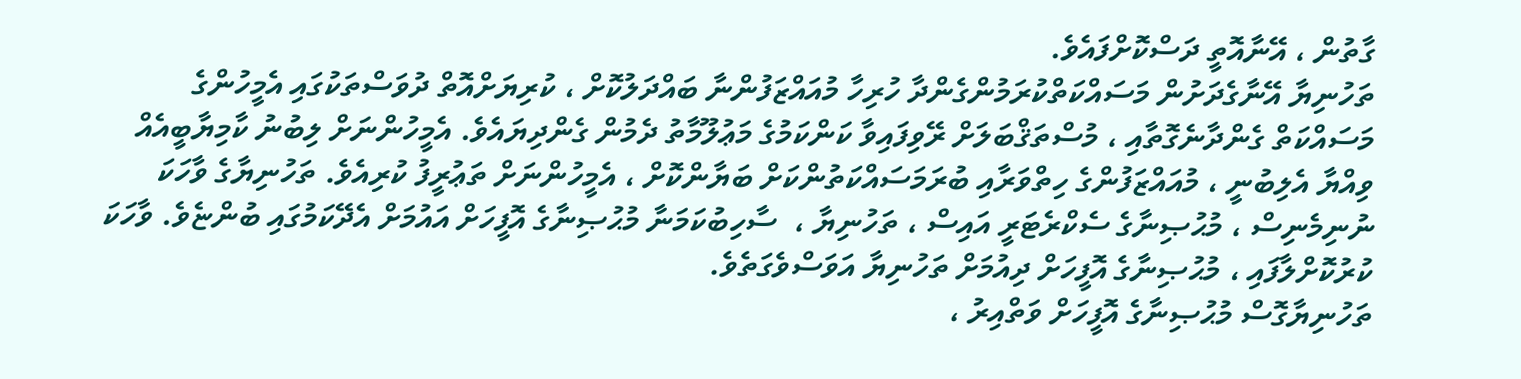ގާތުން ، އޭނާއޮތީ ދަސްކޮށްފައެވެ.
ތަހުނިޔާ އޭނާގެދަށުން މަސައްކަތްކުރަމުންގެންދާ ހުރިހާ މުއައްޒަފުންނާ ބައްދަލުކޮށް ، ކުރިޔަށްއޮތް ދުވަސްތަކުގައި އެމީހުންގެ މަސައްކަތް ގެންދާނެގޮތާއި ، މުސްތަޤްބަލަށް ރޭވިފައިވާ ކަންކަމުގެ މަޢުލޫމާތު ދެމުން ގެންދިޔައެވެ. އެމީހުންނަށް ލިބުނު ކާމިޔާބީއެއް ވިއްޔާ އެލިބުނީ ، މުއައްޒަފުންގެ ހިތްވަރާއި ބުރަމަސައްކަތުންކަށް ބަޔާންކޮށް ، އެމީހުންނަށް ތަޢުރީފު ކުރިއެވެ. ތަހުނިޔާގެ ވާހަކަ ނުނިމެނިސް ، މުޙުޞިނާގެ ސެކްރެޓަރީ އައިސް ، ތަހުނިޔާ ،  ސާހިބުކަމަނާ މުޙުޞިނާގެ އޮފީހަށް އައުމަށް އެދޭކަމުގައި ބުންޏެވެ. ވާހަކަ ކުރުކޮށްލާފައި ، މުޙުޞިނާގެ އޮފީހަށް ދިއުމަށް ތަހުނިޔާ އަވަސްވެގަތެވެ.
ތަހުނިޔާގޮސް މުޙުޞިނާގެ އޮފީހަށް ވަތްއިރު ،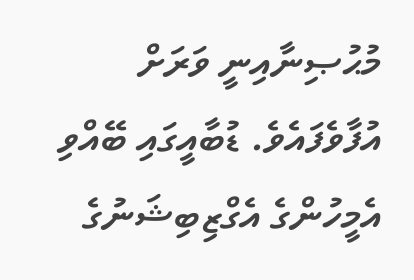މުޙުޞިނާއިނީ ވަރަށް އުފާވެފައެވެ. ޑުބާއީގައި ބޭއްވި އެމީހުންގެ އެގްޒިބިޝަނުގެ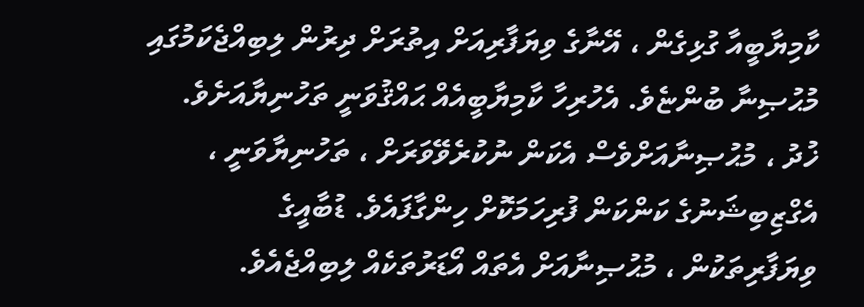ކާމިޔާބީއާ ގުޅިގެން ، އޭނާގެ ވިޔަފާރިއަށް އިތުރަށް ދިރުން ލިބިއްޖެކަމުގައި މުޙުޞިނާ ބުންޏެވެ. އެހުރިހާ ކާމިޔާބީއެއް ޙައްޤުވަނީ ތަހުނިޔާއަށެވެ. ޚުދު ، މުޙުޞިނާއަށްވެސް އެކަން ނުކުރެވޭވަރަށް ، ތަހުނިޔާވަނީ ، އެގްޒިބިޝަނުގެ ކަންކަން ފުރިހަމަކޮށް ހިންގާފައެވެ. ޑުބާއީގެ ވިޔަފާރިތަކުން ، މުޙުޞިނާއަށް އެތައް އޯޑަރުތަކެއް ލިބިއްޖެއެވެ.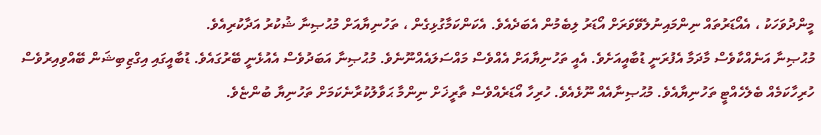މީންދުވަހަކު ، އެއޯޑަރުތައް ނިންމައިނުލެވޭވަރަށް އޯޑަރު ލިބެމުން އެބަދެއެވެ. އެކަންކަމާގުޅިގެން ، ތަހުނިޔާއަށް މުޙުޞިނާ ޝުކުރު އަދާކުރިއެވެ.
މުޙުޞިނާ އަނެއްކާވެސް މާދަމާ އެފުރަނީ ޑުބާއީއަށެވެ. އެއީ ތަހުނިޔާއަށް އެއްވެސް މައްސަލައެއްނޫނެވެ. މުޙުޞިނާ އަބަދުވެސް އެއުޅެނީ ބޭރުގައެވެ. ޑުބާއީގައި އިގްޒިބިޝަން ބޭއްވިއިރުވެސް ހުރިހާކަމެއް ބެލެހެއްޓީ ތަހުނިޔާއެވެ. މުޙުޞިނާއެއް ނޫޅެއެވެ. ހުރިހާ އޯޑަރެއްވެސް ތާރީޚަށް ނިންމާ ޙަވާލުކުރާނެކަމަށް ތަހުނިޔާ ބުންޏެވެ.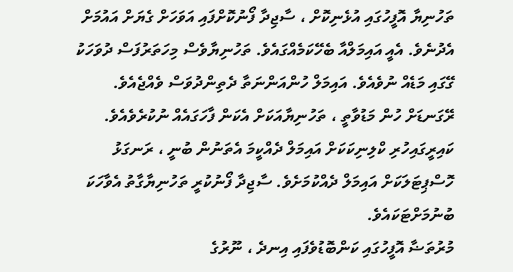ތަހުނިޔާ އޮފީހުގައި އުޅެނިކޮށް ، ސާޖިދާ ފޯނުކޮށްފައި އަވަހަށް ގެޔަށް އައުމަށް އެދުނެވެ. އެއީ އައިމަލްއާ ބެހޭކަމެއްގައެވެ. ތަހުނިޔާވެސް މިހަތަރުފަސް ދުވަހަކު ގޭގައި މަޑެއް ނުވެއެވެ. އައިމަލް ހުންއަންނަތާ ދެތިންދުވަސް ވެއްޖެއެވެ. ރޭގަނޑަށް ހުން މަޑުވާތީ ، ތަހުނިޔާއަކަށް އެކަން ފާހަގައެއް ނުކުރެވެއެވެ. ކައިރީގައިހުރި ކްލިނިކަކަށް އައިމަލް ދެއްކީމަ އެތަނުން ބުނީ ، ރަނގަޅު ހޮސްޕިޓަލަކަށް އައިމަލް ދެއްކުމަށެވެ. ސާޖިދާ ފޯނުކުރީ ތަހުނިޔާގާތު އެވާހަކަ ބުނުމަށްޓަކައެވެ.
މުރުތަޟާ އޮފީހުގައި ކަންބޮޑުވެފައި އިނދެ ، ނޫރުގެ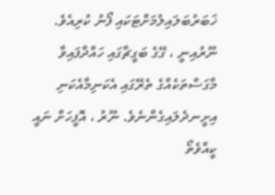ޚަބަރުބަލައިލުމަށްޓަކައި ފޯނު ކުރިއެވެ. ނޫރުއިނީ ، ގޭގެ ބަގީޗާގައި ހައްދާފައިވާ މާގަސްތަކެއްގެ ތެރޭގައި އެކަނިމާއެކަނި އިށީނދެލައިގެންނެވެ. ނޫރު ، އޮފީހަށް ނައީ ކީއްވެތޯ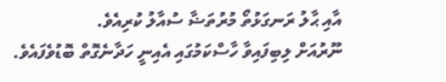އާއި ޙާލު ރަނގަޅުތޯ މުރުތަޟާ ސުއާލު ކުރިއެވެ.
ނޫރުއަށް ލިބިފައިވާ ހާސްކަމުގައި އެއިނީ ހަދާނެގޮތް ބޮޑުވެފައެވެ.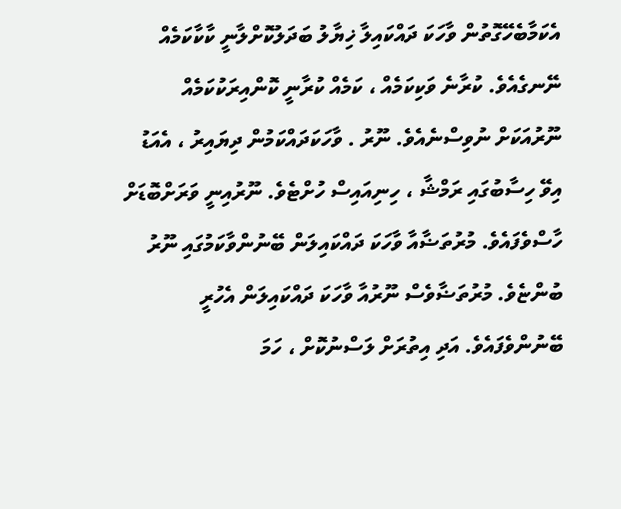އެކަމާބެހޭގޮތުން ވާހަކަ ދައްކައިލާ ޚިޔާލު ބަދަލުކޮށްލާނީ ކާކާކަމެއް ނޭނގެއެވެ. ކުރާނެ ވަކިކަމެއް ، ކަމެއް ކުރާނީ ކޮންއިރަކުކަމެއް ނޫރުއަކަށް ނުވިސްނެއެވެ. ނޫރު . ވާހަކަދައްކަމުން ދިޔައިރު ، އެއަޑު އިވޭ ހިސާބުގައި ރަމްޝާ ، ހިނިއައިސް ހުށްޓެވެ. ނޫރުއިނީ ވަރަށްބޮޑަށް ހާސްވެފައެވެ. މުރުތަޟާއާ ވާހަކަ ދައްކައިލަން ބޭނުންވާކަމުގައި ނޫރު ބުންޏެވެ. މުރުތަޟާވެސް ނޫރުއާ ވާހަކަ ދައްކައިލަން އެހުރީ ބޭނުންވެފައެވެ. އަދި އިތުރަށް ލަސްނުކޮށް ، ހަމަ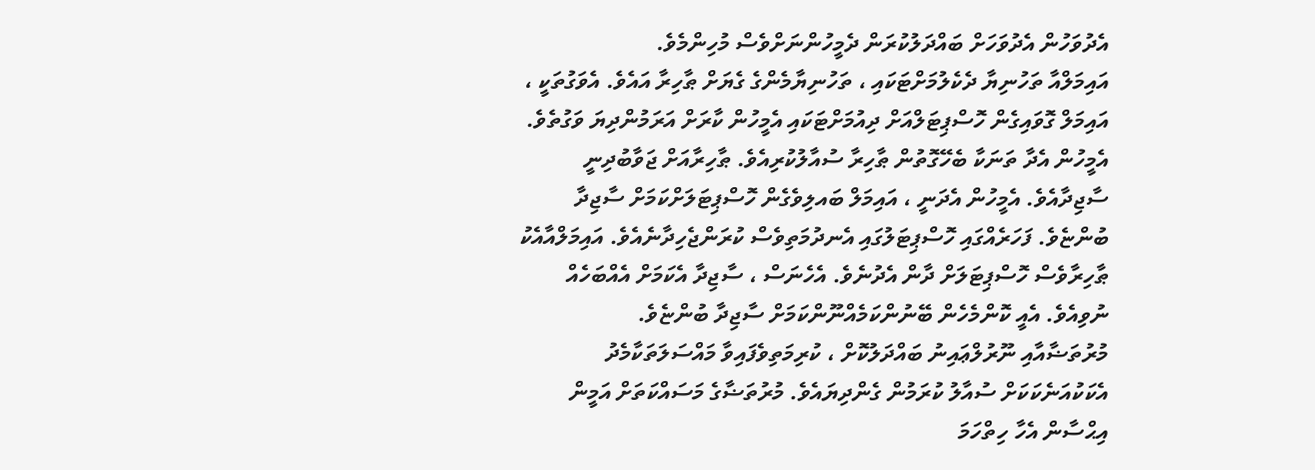އެދުވަހުން އެދުވަހަށް ބައްދަލުކުރަން ދެމީހުންނަށްވެސް މުހިންމެވެ.
އައިމަލްއާ ތަހުނިޔާ ދެކެލުމަށްޓަކައި ، ތަހުނިޔާމެންގެ ގެޔަށް ޠާހިރާ އައެވެ. އެވަގުތަކީ ، އައިމަލް ގޮވައިގެން ހޮސްޕިޓަލްއަށް ދިއުމަށްޓަކައި އެމީހުން ކާރަށް އަރަމުންދިޔަ ވަގުތެވެ. އެމީހުން އެދާ ތަނަކާ ބެހޭގޮތުން ޠާހިރާ ސުއާލުކުރިއެވެ. ޠާހިރާއަށް ޖަވާބުދިނީ ސާޖިދާއެވެ. އެމީހުން އެދަނީ ، އައިމަލް ބައލިވެގެން ހޮސްޕިޓަލަށްކަމަށް ސާޖިދާ ބުންޏެވެ. ފަހަރެއްގައި ހޮސްޕިޓަލުގައި އެނދުމަތިވެސް ކުރަންޖެހިދާނެއެވެ. އައިމަލްއާއެކު ޠާހިރާވެސް ހޮސްޕިޓަލަށް ދާން އެދުނެވެ. އެހެނަސް ، ސާޖިދާ އެކަމަށް އެއްބަހެއް ނުވިއެވެ. އެއީ ކޮންމެހެން ބޭނުންކަމެއްނޫންކަމަށް ސާޖިދާ ބުންޏެވެ.
މުރުތަޟާއާއި ނޫރުލްޢައިނު ބައްދަލުކޮށް ، ކުރިމަތިވެފައިވާ މައްސަލަތަކާމެދު އެކަކުއަނެކަކަށް ސުއާލު ކުރަމުން ގެންދިޔައެވެ. މުރުތަޟާގެ މަސައްކަތަށް އަމީން އިޙްސާން އެހާ ހިތްހަމަ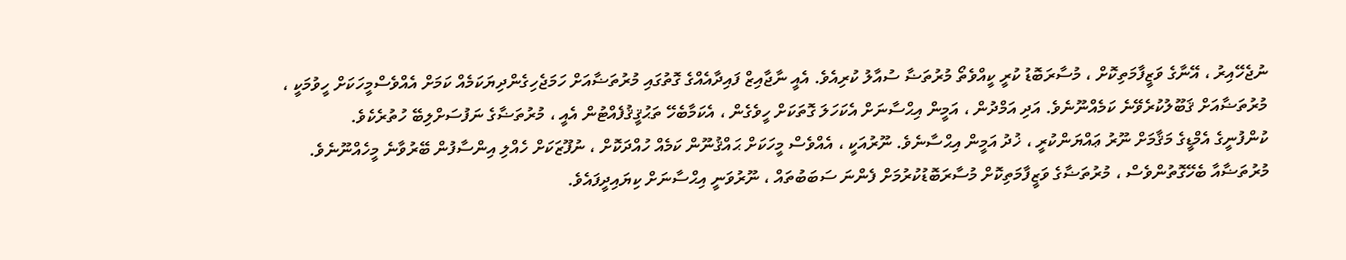ނުޖެހޭއިރު ، އޭނާގެ ވަޒީފާމަތިކޮށް ، މުސާރަބޮޑު ކުރީ ކީއްވެތޯ މުރުތަޟާ ސުއާލު ކުރިއެވެ. އެއީ ނާޖާއިޒް ފައިދާއެއްގެ ގޮތުގައި މުރުތަޟާއަށް ހަމަޖެހިގެންދިޔަކަމެއް ކަމަށް އެއްވެސްމީހަކަށް ހީވުމަކީ ، މުރުތަޟާއަށް ޤަބޫލުކުރެވޭނެ ކަމެއްނޫނެވެ. އަދި އަމްދުން ، އަމީން އިޙްސާނަށް އެކަހަލަ ގޮތަކަށް ހީވެގެން ، އެކަމާބެހޭ ތަޙުޤީޤުފެއްޓުން އެއީ ، މުރުތަޟާގެ ނަފުސަށްލިބޭ ހުތުރެކެވެ.
ކުންފުނީގެ އެމްޑީގެ މަޤާމަށް ނޫރު ޢައްޔަންކުރީ ، ޚުދު އަމީން އިޙްސާނެވެ. ނޫރުއަކީ ، އެއްވެސް މީހަކަށް ޙައްޤުނޫން ކަމެއް ހުއްދަކޮށް ، ނުފޫޒަކަށް ހެއްލި އިންސާފުން ބޭރުވާނެ މީހެއްނޫނެވެ. މުރުތަޟާއާ ބެހޭގޮތުންވެސް ، މުރުތަޟާގެ ވަޒީފާމަތިކޮށް މުސާރަބޮޑުކުރުމަށް ފެންނަ ސަބަބުތައް ، ނޫރުވަނީ އިޙްސާނަށް ކިޔައިދީފައެވެ.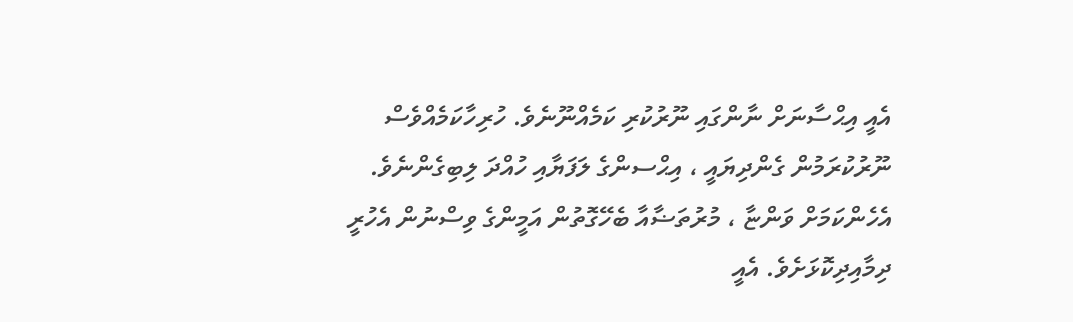އެއީ އިޙްސާނަށް ނާންގައި ނޫރުކުރި ކަމެއްނޫނެވެ. ހުރިހާކަމެއްވެސް ނޫރުކުރަމުން ގެންދިޔައީ ، އިޙްސންގެ ލަފަޔާއި ހުއްދަ ލިބިގެންނެވެ.
އެހެންކަމަށް ވަންޏާ ، މުރުތަޟާއާ ބެހޭގޮތުން އަމީންގެ ވިސްނުން އެހުރީ ދިމާއިދިކޮޅަށެވެ. އެއީ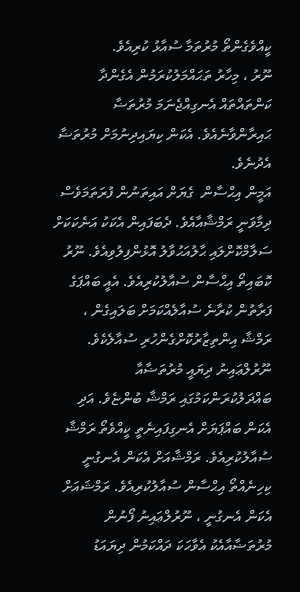ކީއްވެގެންތޯ މުރުތަމާ ސުއާޅު ކުރިއެވެ.
ނޫރު ، މިހާރު ތަޙައްމަލުކުރަމުން އެގެންދާ ކަންތައްތައް އެނގިއްޖެނަމަ މުރުތަޟާ ޙައިރާންވާނެއެވެ. އެކަން ކިޔައިދިނުމަށް މުރުތަޟާ އެދުނެވެ.
އަމީން އިޙްސާން  ގެޔަށް އައިތަނުން ފުރަތަމަވެސް ދިމާވަނީ ރަމްޝާއާއެވެ. ދެބަފައިން އެކަކު އަނެކަކަށް ސަލާމްކޮށްލައި ޙާލުއަޙުވާލު އޮޅުންފިލުވިއެވެ. ނޫރު ކޮބައިތޯ އިޙްސާން ސުއާލުކުރިއެވެ. އެއީ ބައްޕަގެ ފަރާތުން ކުރާނެ ސުއާލެއްކަމަށް ބަލައިގެން ، ރަމްޝާ އިންތިޒާރުކޮށްގެންހުރި ސުއާލެކެވެ. ނޫރުލްޢައިނު ދިޔައީ މުރުތަޟާއާ ބައްދަލުކުރަންކަމުގައި ރަމްޝާ ބުންޏެވެ. އަދި އެކަން ބައްޕަޔަށް އެނގިފައިނެތީ ކީއްވެތޯ ރަމްޝާ ސުއާލުކުރިއެވެ. ރަމްޝާއަށް އެކަން އެނގުނީ ކިހިނެއްތޯ އިޙްސާން ސުއާލުކުރިއެވެ. ރަމްޝައަށް  އެކަން އެނގުނީ ، ނޫރުލްޢައިނު ފޯނުން މުރުތަޟާއާއެކު އެވާހަކަ ދައްކަމުން ދިޔައަޑު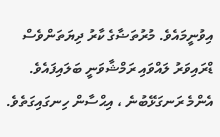އިވުނީމައެވެ. މުރުތަޟާގެ ކާރު ދިޔަތަންވެސް ޑްރައިވަރު ލައްވައި ރަމްޝާވަނީ ބަލައިފައެވެ. އެންމެ ރަނގަޅޭބުނެ ، އިޙްސާން ހިނގައިގަތެވެ.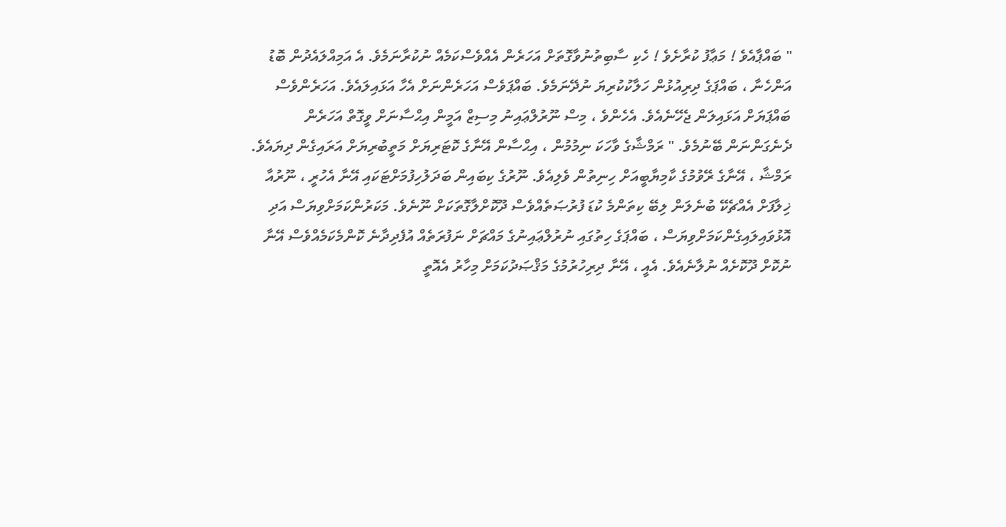" ބައްޕާއެވެ ! މަޢާފު ކުރާށެވެ ! ހެކި ސާބިތުނުވާގޮތަށް އަހަރެން އެއްވެސްކަމެއް ނުކުރާނަމެވެ. އެ އަމިއްލައެދުން ބޮޑު އަންހެނާ ، ބައްޕަގެ ދިރިއުޅުން ހަލާކުކުރިޔަ ނުދޭނަމެވެ. ބައްޕަވެސް އަހަރެންނަށް އެހާ އަޅައިލައެވެ. އަހަރެންވެސް ބައްޕަޔަށް އަޅައިލަން ޖެހޭނެއެވެ. އެހެންވެ ، މިސް ނޫރުލްޢައިނު މިސިޒް އަމީން އިޙްސާނަށް ވީގޮތް އަހަރެން ދެނެގަންނަން ބޭނުމެވެ. " ރަމްޝާގެ ވާހަކަ ނިމުމުން ، އިޙްސާން އޭނާގެ ކޮޓަރިޔަށް މަތީބުރިޔަށް އަރައިގެން ދިޔައެވެ.
ރަމްޝާ ، އޭނާގެ ރޭވުމުގެ ކާމިޔާބީއަށް ހިނިތުން ވެލިއެވެ. ނޫރުގެ ކިބައިން ބަދަލުހިފުމަށްޓަކައި އޭނާ އެހުރީ ، ނޫރުއާ ޚިލާފަށް އެއްޗެކޭ ބުނެލަން ލިބޭ ކިތަންމެ ކުޑަ ފުރުޞަތެއްވެސް ދޫކޮށްލާގޮތަކަށް ނޫނެވެ. މަކަރުންކަމަށްވިޔަސް އަދި އޮޅުވައިލައިގެންކަމަށްވިޔަސް ، ބައްޕަގެ ހިތުގައި ނުރުލްޢައިނުގެ މައްޗަށް ނަފުރަތެއް އުފެދިދާނެ ކޮންމެކަމެއްވެސް އޭނާ ނުކޮށް ދޫކޮށެއް ނުލާނެއެވެ. އެއީ ، އޭނާ ދިރިހުރުމުގެ މަޤްޞަދުކަމަށް މިހާރު އެއޮތީ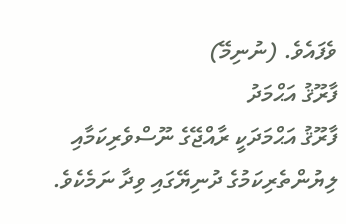ވެފައެވެ. (ނުނިމޭ)
ފާރޫޤު އަޙްމަދު
ފާރޫޤު އަޙްމަދަކީ ރާއްޖޭގެ ނޫސްވެރިކަމާއި ލިޔުންތެރިކަމުގެ ދުނިޔޭގައި ވިދާ ނަމެކެވެ.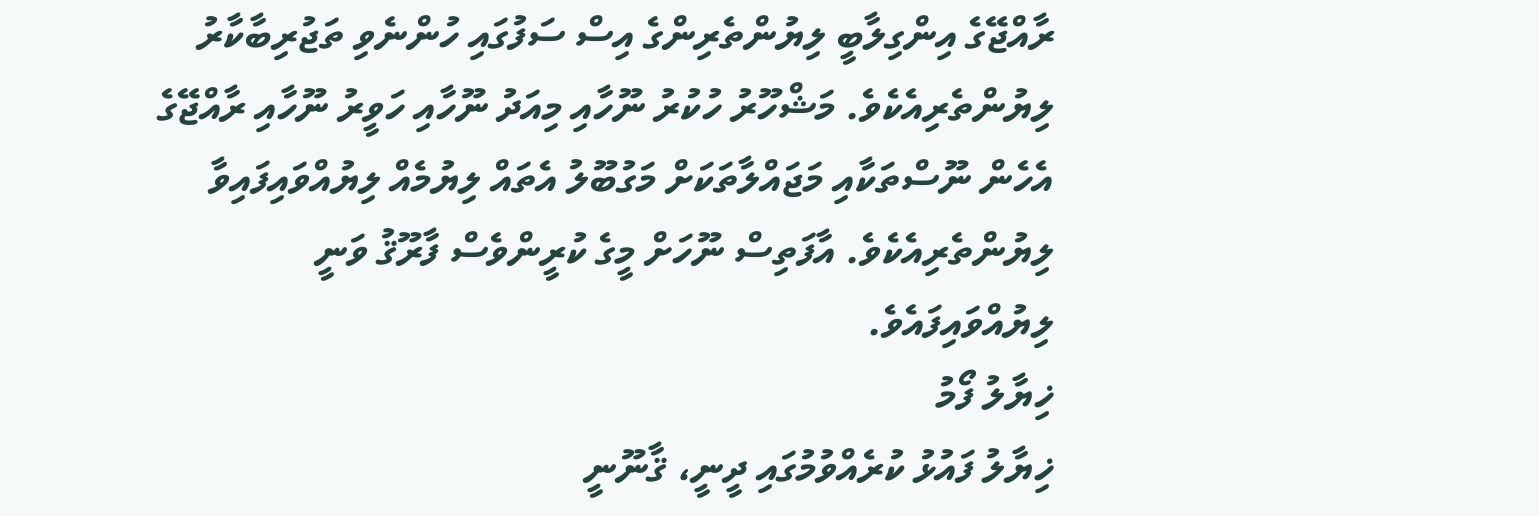ރާއްޖޭގެ އިންގިލާބީ ލިޔުންތެރިންގެ އިސް ސަފުގައި ހުންނެވި ތަޖުރިބާކާރު ލިޔުންތެރިއެކެވެ. މަޝްހޫރު ހުކުރު ނޫހާއި މިއަދު ނޫހާއި ހަވީރު ނޫހާއި ރާއްޖޭގެ އެހެން ނޫސްތަކާއި މަޖައްލާތަކަށް މަގުބޫލު އެތައް ލިޔުމެއް ލިޔުއްވައިފައިވާ ލިޔުންތެރިއެކެވެ. އާފަތިސް ނޫހަށް މީގެ ކުރީންވެސް ފާރޫޤު ވަނީ ލިޔުއްވައިފައެވެ.
ޚިޔާލު ފޯމު
ޚިޔާލު ފައުޅު ކުރެއްވުމުގައި ދީނީ، ޤާނޫނީ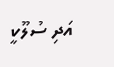އަދި ސުލޫކީ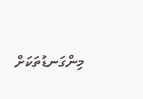މިންގަނޑުތަކަށް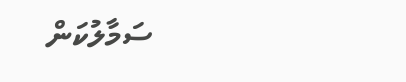ސަމާލުކަން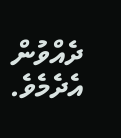ދެއްވުން އެދެމެވެ.